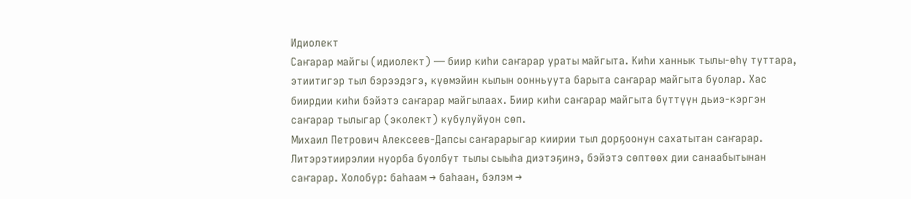Идиолект
Саҥарар майгы (идиолект) — биир киһи саҥарар ураты майгыта. Киһи ханнык тылы-өһү туттара, этиитигэр тыл бэрээдэгэ, күөмэйин кылын оонньуута барыта саҥарар майгыта буолар. Хас биирдии киһи бэйэтэ саҥарар майгылаах. Биир киһи саҥарар майгыта бүттүүн дьиэ-кэргэн саҥарар тылыгар (эколект) кубулуйуон сөп.
Михаил Петрович Алексеев-Дапсы саҥарарыгар киирии тыл дорҕоонун сахатытан саҥарар. Литэрэтиирэлии нуорба буолбут тылы сыыһа диэтэҕинэ, бэйэтэ сөптөөх дии санаабытынан саҥарар. Холобур: баһаам → баһаан, бэлэм →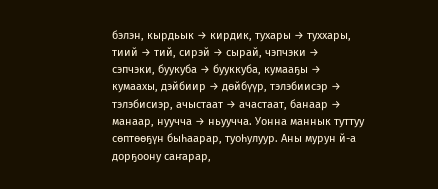бэлэн, кырдьык → кирдик, тухары → туххары, тиий → тий, сирэй → сырай, чэпчэки → сэпчэки, буукуба → бууккуба, кумааҕы → кумаахы, дэйбиир → дөйбүүр, тэлэбиисэр → тэлэбисиэр, ачыстаат → ачастаат, банаар → манаар, нуучча → ньуучча. Уонна маннык туттуу сөптөөҕүн быһаарар, туоһулуур. Аны мурун й-а дорҕоону саҥарар,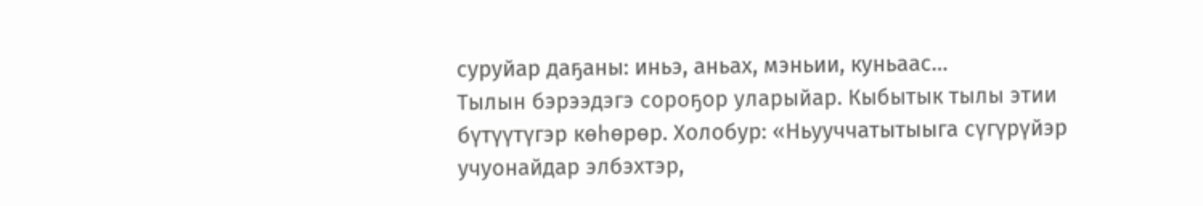суруйар даҕаны: иньэ, аньах, мэньии, куньаас…
Тылын бэрээдэгэ сороҕор уларыйар. Кыбытык тылы этии бүтүүтүгэр көһөрөр. Холобур: «Ньууччатытыыга сүгүрүйэр учуонайдар элбэхтэр,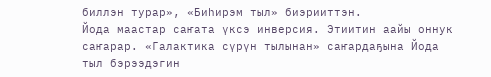биллэн турар», «Биһирэм тыл» биэрииттэн.
Йода маастар саҥата үксэ инверсия. Этиитин аайы оннук саҥарар. «Галактика сүрүн тылынан» саҥардаҕына Йода тыл бэрээдэгин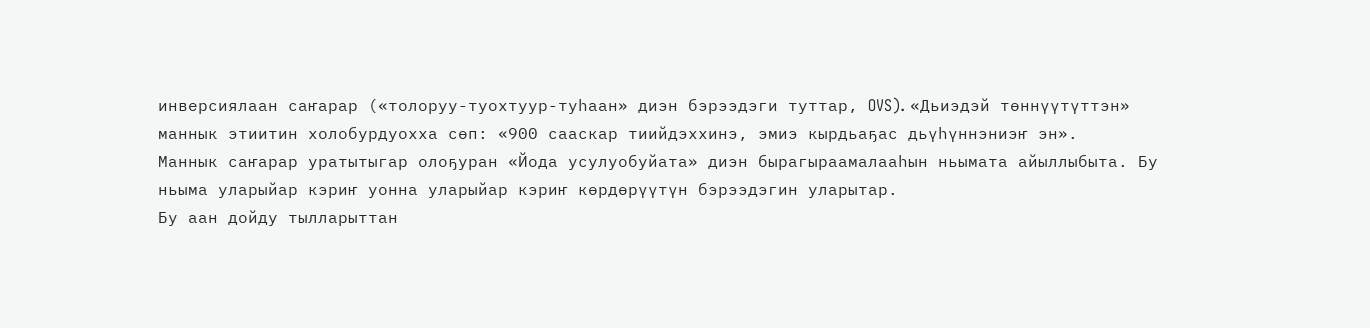инверсиялаан саҥарар («толоруу-туохтуур-туһаан» диэн бэрээдэги туттар, OVS). «Дьиэдэй төннүүтүттэн» маннык этиитин холобурдуохха сөп: «900 сааскар тиийдэххинэ, эмиэ кырдьаҕас дьүһүннэниэҥ эн».
Маннык саҥарар уратытыгар олоҕуран «Йода усулуобуйата» диэн бырагыраамалааһын ньымата айыллыбыта. Бу ньыма уларыйар кэриҥ уонна уларыйар кэриҥ көрдөрүүтүн бэрээдэгин уларытар.
Бу аан дойду тылларыттан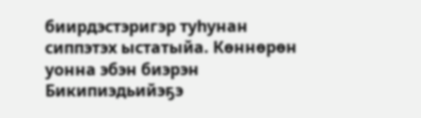биирдэстэригэр туһунан сиппэтэх ыстатыйа. Көннөрөн уонна эбэн биэрэн Бикипиэдьийэҕэ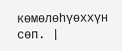көмөлөһүөххүн сөп. |